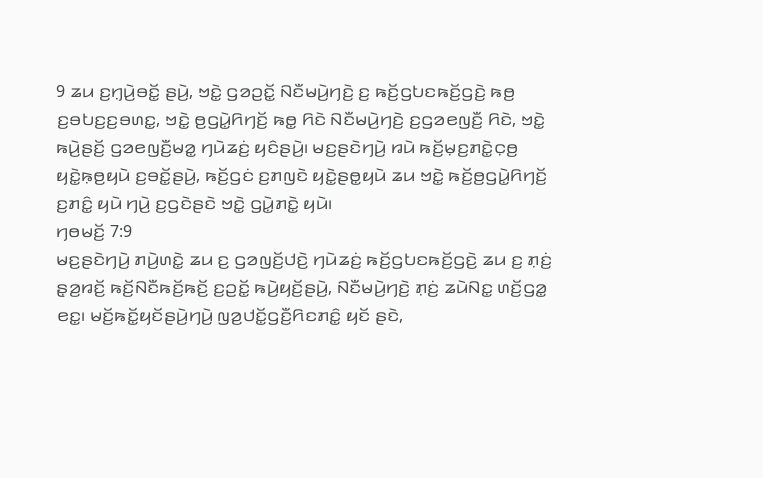9 ꤘꤣ ꤢ꤬ꤚ꤫ꤣꤧ꤬ꤋꤢꤩ꤭ ꤔꤣꤧ꤬, ꤠꤢꤧ꤭ ꤞꤤꤑꤢꤩ꤭ ꤡꤢꤪꤗꤣꤧ꤬ꤚꤢꤧ꤬ ꤢ꤬ ꤒꤢꤩ꤬ꤞꤝꤢꤒꤢꤩ꤬ꤞꤢꤧ꤬ ꤒꤥ꤬ ꤢ꤬ꤋꤝꤢ꤬ꤢ꤬ꤋꤛꤢ꤭, ꤠꤢꤧ꤭ ꤥ꤬ꤞꤣꤧ꤭ꤖꤚꤢꤩ꤬ ꤒꤥ꤭ ꤖꤢꤧ ꤡꤢꤪꤗꤣꤧ꤬ꤚꤢꤧ꤬ ꤢ꤬ꤞꤤꤕꤜꤢꤪ꤬ ꤖꤢꤧ, ꤠꤢꤧ꤭ ꤒꤣꤧ꤬ꤔꤢꤩ꤬ ꤞꤤꤕꤜꤢꤪ꤬ꤗꤤ꤭ ꤚꤣꤧꤘꤢꤦ꤬ ꤟꤢꤨꤔꤣꤧ꤬꤯ ꤗꤢ꤬ꤔꤢꤧꤚꤣꤧ꤬ ꤙꤣꤧ ꤒꤢꤩ꤬ꤗ꤫ꤢ꤬ꤊꤢꤧ꤭ꤍ꤫ꤥ꤬ ꤟꤢꤧ꤭ꤒ꤫ꤥ꤬ꤟꤣꤧ ꤢ꤬ꤋꤢꤩ꤭ꤔꤣꤧ꤬, ꤒꤢꤩ꤬ꤞꤢꤦ ꤢ꤬ꤊꤜꤢꤧ ꤟꤢꤧ꤭ꤔꤥ꤭ꤟꤣꤧ ꤘꤣ ꤠꤢꤧ꤭ ꤒꤢꤩ꤬ꤥ꤬ꤞꤣꤧ꤭ꤖꤚꤢꤩ꤬ ꤢ꤬ꤊꤢꤨ꤭ ꤟꤣꤧ ꤚꤣꤧ꤬ ꤢ꤬ꤞꤢꤧꤔꤢꤧ ꤠꤢꤧ꤭ ꤞꤣꤧ꤭ꤊꤢꤧ꤭ ꤟꤣꤧ꤯
ꤚꤥꤗꤢꤩ꤬ 7:9
ꤗꤢ꤬ꤔꤢꤧꤚꤣꤧ꤬ ꤊꤣꤧ꤬ꤛꤢꤧ꤭ ꤘꤣ ꤢ꤬ ꤞꤤꤜꤢꤩ꤬ꤓꤢꤧ꤬ ꤚꤣꤧꤘꤢꤦ꤬ ꤒꤢꤩ꤬ꤞꤝꤢꤒꤢꤩ꤬ꤞꤢꤧ꤬ ꤘꤣ ꤢ꤬ ꤊ꤫ꤢꤦ꤬ ꤔ꤫ꤤ꤬ꤙꤢꤩ꤬ ꤒꤢꤩ꤬ꤡꤢꤪꤒꤢꤩ꤬ꤒꤢꤩ꤬ ꤢ꤬ꤑꤢꤩ꤭ ꤒꤣꤧ꤬ꤟꤢꤩ꤬ꤔꤣꤧ꤬, ꤡꤢꤪꤗꤣꤧ꤬ꤚꤢꤧ꤬ ꤊ꤫ꤢꤦ꤬ ꤘꤣꤧꤡꤢ꤭ ꤛꤢꤩ꤬ꤞꤤ꤭ ꤕꤢ꤭꤯ ꤗꤢꤩ꤬ꤒꤢꤩ꤭ꤟꤢꤩꤔꤣꤧ꤬ꤚꤣꤧ꤬ ꤜꤤ꤬ꤓꤢꤩ꤭ꤞꤢꤪ꤬ꤖꤢꤊꤢꤨ꤭ ꤟꤢꤩ ꤔꤢꤧ,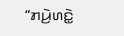“ꤊꤣꤧ꤬ꤛꤢꤧ꤭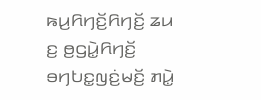ꤒꤣ꤬ꤖꤚꤢꤩ꤬ꤖꤚꤢꤩ꤬ ꤘꤣ ꤢ꤬ ꤥ꤬ꤞꤣꤧ꤭ꤖꤚꤢꤩ꤬ ꤋꤚꤝꤢ꤭ꤜꤢꤦ꤬ꤗꤢꤩ꤬ ꤊꤣꤧ꤭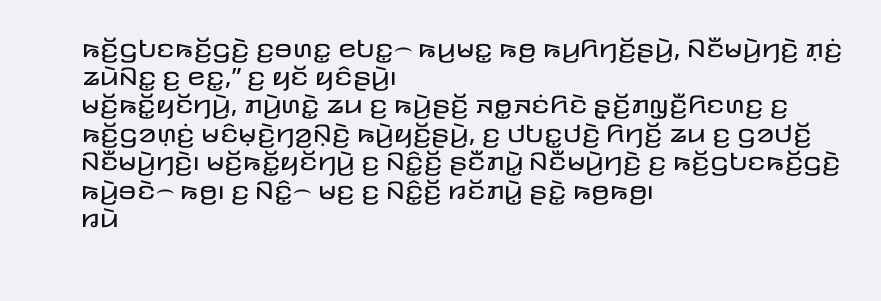ꤒꤢꤩ꤬ꤞꤝꤢꤒꤢꤩ꤬ꤞꤢꤧ꤬ ꤢ꤬ꤋꤛꤢ꤭ ꤕꤝꤢ꤭꤮ ꤒꤣ꤬ꤗꤢ꤭ ꤒꤥ꤬ ꤒꤣ꤬ꤖꤚꤢꤩ꤬ꤔꤣꤧ꤬, ꤡꤢꤪꤗꤣꤧ꤬ꤚꤢꤧ꤬ ꤊ꤫ꤢꤦ꤬ ꤘꤣꤧꤡꤢ꤭ ꤢ꤬ ꤕꤢ꤭,” ꤢ꤬ ꤟꤢꤩ ꤟꤢꤨꤔꤣꤧ꤬꤯
ꤗꤢꤩ꤬ꤒꤢꤩ꤭ꤟꤢꤩꤚꤣꤧ꤬, ꤊꤣꤧ꤬ꤛꤢꤧ꤭ ꤘꤣ ꤢ꤬ ꤒꤣꤧ꤬ꤔꤢꤩ꤬ ꤏꤥ꤭ꤏꤢꤦꤖꤢꤧ ꤔ꤫ꤢꤩ꤬ꤊꤜ꤫ꤢꤪ꤬ꤖꤢꤛꤢ꤬ ꤢ꤬ ꤒꤢꤩ꤬ꤞꤤꤛ꤫ꤢꤦ꤬ ꤗꤢꤨꤗ꤫ꤢꤧ꤬ꤚꤤ꤬ꤡ꤫ꤢꤧ꤬ ꤒꤣꤧ꤬ꤟꤢꤩ꤬ꤔꤣꤧ꤬, ꤢ꤬ ꤓꤝꤢ꤭ꤓꤢꤧ꤬ ꤖꤚꤢꤩ꤬ ꤘꤣ ꤢ꤬ ꤞꤤꤓꤢꤩ꤬ ꤡꤢꤪꤗꤣꤧ꤬ꤚꤢꤧ꤬꤯ ꤗꤢꤩ꤬ꤒꤢꤩ꤭ꤟꤢꤩꤚꤣꤧ꤬ ꤢ꤬ ꤡꤢꤨ꤭ꤢꤩ꤬ ꤔꤢꤪꤊꤣꤧ꤭ ꤡꤢꤪꤗꤣꤧ꤬ꤚꤢꤧ꤬ ꤢ꤬ ꤒꤢꤩ꤬ꤞꤝꤢꤒꤢꤩ꤬ꤞꤢꤧ꤬ ꤒꤣꤧ꤬ꤋꤢꤧ꤮ ꤒꤥ꤬꤯ ꤢ꤬ ꤡꤢꤨ꤭꤮ ꤗꤢ꤬ ꤢ꤬ ꤡꤢꤨ꤭ꤢꤩ꤬ ꤙꤢꤩꤊꤣꤧ꤭ ꤔꤢꤧ꤭ ꤒꤥ꤬ꤒꤥ꤬꤯
ꤙꤣꤧ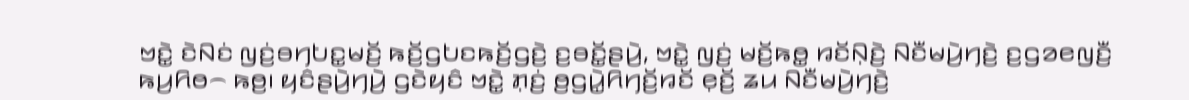ꤠꤢꤧ꤭ ꤢꤧꤡꤢꤦ ꤜꤢꤦ꤬ꤋꤚꤝꤢ꤭ꤗꤢꤩ꤬ ꤒꤢꤩ꤬ꤞꤝꤢꤒꤢꤩ꤬ꤞꤢꤧ꤬ ꤢ꤬ꤋꤢꤩ꤭ꤔꤣꤧ꤬, ꤠꤢꤧ꤭ ꤜꤢꤦ꤬ ꤗꤢꤩ꤬ꤒꤥ꤭ ꤙꤢꤩꤡ꤫ꤢꤧ꤬ ꤡꤢꤪꤗꤣꤧ꤬ꤚꤢꤧ꤬ ꤢ꤬ꤞꤤꤕꤜꤢꤪ꤬ ꤒꤣ꤬ꤖꤥ꤮ ꤒꤥ꤬꤯ ꤟꤢꤨꤔꤣꤧ꤬ꤚꤣꤧ꤬ ꤞꤢꤧꤟꤢꤨ ꤠꤢꤧ꤭ ꤊ꤫ꤢꤦ꤬ ꤥ꤬ꤞꤣꤧ꤭ꤖꤚꤢꤩ꤬ꤙꤢꤩ ꤕ꤫ꤢꤩ꤬ ꤘꤣ ꤡꤢꤪꤗꤣꤧ꤬ꤚꤢꤧ꤬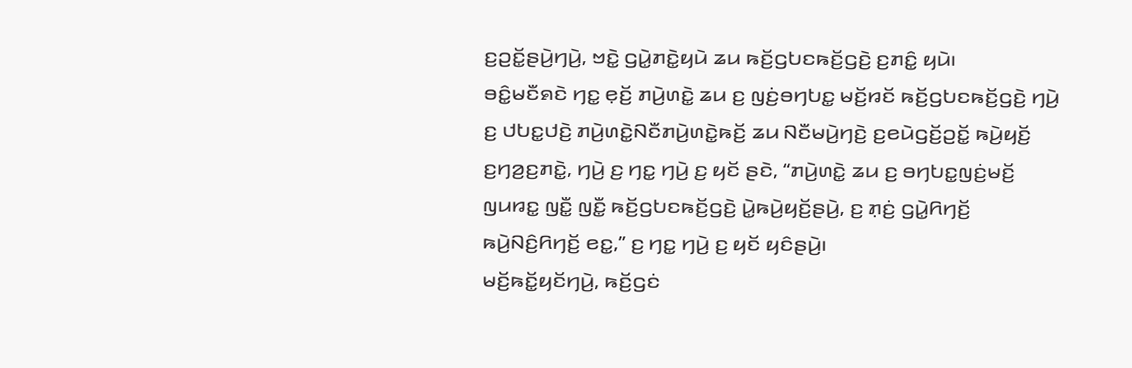ꤢ꤬ꤑꤢꤩ꤭ꤔꤣꤧ꤬ꤚꤣꤧ꤬, ꤠꤢꤧ꤭ ꤞꤣꤧ꤭ꤊꤢꤧ꤭ꤟꤣꤧ ꤘꤣ ꤒꤢꤩ꤬ꤞꤝꤢꤒꤢꤩ꤬ꤞꤢꤧ꤬ ꤢ꤬ꤊꤢꤨ꤭ ꤟꤣꤧ꤯
ꤋꤢꤨ꤭ꤗꤢꤪꤎꤢꤧ ꤚꤢ꤭ ꤕ꤫ꤢꤩ꤬ ꤊꤣꤧ꤬ꤛꤢꤧ꤭ ꤘꤣ ꤢ꤬ ꤜꤢꤦ꤬ꤋꤚꤝꤢ꤭ ꤗꤢꤩ꤬ꤙꤢꤩ ꤒꤢꤩ꤬ꤞꤝꤢꤒꤢꤩ꤬ꤞꤢꤧ꤬ ꤚꤣꤧ꤬ ꤢ꤬ ꤓꤝꤢ꤭ꤓꤢꤧ꤬ ꤊꤣꤧ꤬ꤛꤢꤧ꤭ꤡꤢꤪꤊꤣꤧ꤬ꤛꤢꤧ꤭ꤒꤢꤩ꤬ ꤘꤣ ꤡꤢꤪꤗꤣꤧ꤬ꤚꤢꤧ꤬ ꤢ꤬ꤕꤣꤧꤞꤢꤩ꤬ꤑꤢꤩ꤭ ꤒꤣꤧ꤬ꤟꤢꤩ꤬ ꤢ꤬ꤚꤤ꤬ꤢ꤬ꤊꤢꤧ꤭, ꤚꤣꤧ꤬ ꤢ꤬ ꤚꤢ꤭ ꤚꤣꤧ꤬ ꤢ꤬ ꤟꤢꤩ ꤔꤢꤧ, “ꤊꤣꤧ꤬ꤛꤢꤧ꤭ ꤘꤣ ꤢ꤬ ꤋꤚꤝꤢ꤭ꤜꤢꤦ꤬ꤗꤢꤩ꤬ ꤜꤣꤙꤢ꤭ ꤜꤢꤪ꤭ ꤜꤢꤪ꤭ ꤒꤢꤩ꤬ꤞꤝꤢꤒꤢꤩ꤬ꤞꤢꤧ꤬ ꤣꤧ꤭ꤒꤣꤧ꤬ꤟꤢꤩ꤬ꤔꤣꤧ꤬, ꤢ꤬ ꤊ꤫ꤢꤦ꤬ ꤞꤣꤧ꤭ꤖꤚꤢꤩ꤬ ꤒꤣꤧ꤬ꤡꤢꤨ꤬ꤖꤚꤢꤩ꤬ ꤕꤢ꤭,” ꤢ꤬ ꤚꤢ꤭ ꤚꤣꤧ꤬ ꤢ꤬ ꤟꤢꤩ ꤟꤢꤨꤔꤣꤧ꤬꤯
ꤗꤢꤩ꤬ꤒꤢꤩ꤭ꤟꤢꤩꤚꤣꤧ꤬, ꤒꤢꤩ꤬ꤞꤢꤦ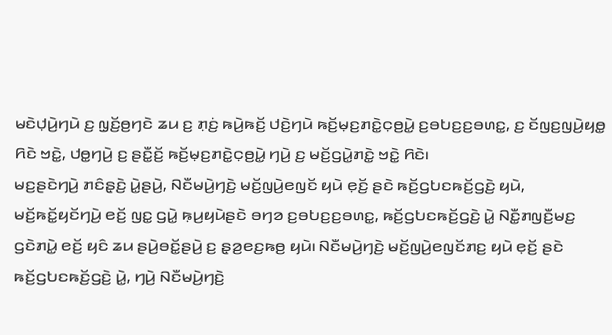ꤗꤢꤧꤓ꤫ꤣꤧ꤬ꤚꤣꤧ ꤢ꤬ ꤜ꤫ꤢꤩ꤬ꤥ꤬ꤚꤢꤧ ꤘꤣ ꤢ꤬ ꤊ꤫ꤢꤦ꤬ ꤒꤣꤧ꤬ꤒꤢꤩ꤬ ꤓꤢꤧ꤬ꤚꤣꤧ ꤒꤢꤩ꤬ꤗ꤫ꤢ꤬ꤊꤢꤧ꤭ꤍ꤫ꤥ꤬ꤣꤧ꤭ ꤢ꤬ꤋꤝꤢ꤬ꤢ꤬ꤋꤛꤢ꤭, ꤢ꤬ ꤢꤩꤜꤢ꤬ꤜꤣꤧ꤬ꤟꤥ꤭ ꤖꤢꤧ ꤠꤢꤧ꤭, ꤓꤥ꤭ꤚꤣꤧ꤬ ꤢ꤬ ꤔꤢꤪ꤭ꤢꤩ꤬ ꤒꤢꤩ꤬ꤗ꤫ꤢ꤬ꤊꤢꤧ꤭ꤍ꤫ꤥ꤬ꤣꤧ꤭ ꤚꤣꤧ꤬ ꤢ꤬ ꤗꤢꤩ꤬ꤞꤣꤧ꤭ꤊꤢꤧ꤭ ꤠꤢꤧ꤭ ꤖꤢꤧ꤯
ꤗꤢ꤬ꤔꤢꤧꤚꤣꤧ꤬ ꤊꤢꤨꤔ꤫ꤢꤧ꤬ ꤣꤧ꤭ꤔꤣꤧ꤬, ꤡꤢꤪꤗꤣꤧ꤬ꤚꤢꤧ꤬ ꤗꤢꤩ꤬ꤜꤣꤧ꤬ꤕꤜꤢꤩ ꤟꤣꤧ ꤕ꤫ꤢꤩ꤬ ꤔꤢꤧ ꤒꤢꤩ꤬ꤞꤝꤢꤒꤢꤩ꤬ꤞꤢꤧ꤬ ꤟꤣꤧ, ꤗꤢꤩ꤬ꤒꤢꤩ꤭ꤟꤢꤩꤚꤣꤧ꤬ ꤕꤢꤩ꤬ ꤜꤢ꤭ ꤞꤣꤧ꤭ ꤒ꤫ꤣ꤬ꤟꤣꤧꤔꤢꤧ ꤋꤚꤤ ꤢ꤬ꤋꤝꤢ꤬ꤢ꤬ꤋꤛꤢ꤭, ꤒꤢꤩ꤬ꤞꤝꤢꤒꤢꤩ꤬ꤞꤢꤧ꤬ ꤣꤧ꤭ ꤡꤢꤪ꤭ꤊꤜꤢꤪ꤬ꤗꤢ꤬ ꤞꤢꤧꤊꤣꤧ꤭ ꤕꤢꤩ꤬ ꤟꤢꤨ ꤘꤣ ꤔꤣꤧ꤬ꤋꤢꤩ꤭ꤔꤣꤧ꤬ ꤢ꤬ ꤔ꤫ꤤ꤬ꤕꤢ꤬ꤒꤥ꤬ ꤟꤣꤧ꤯ ꤡꤢꤪꤗꤣꤧ꤬ꤚꤢꤧ꤬ ꤗꤢꤩ꤬ꤜꤣꤧ꤬ꤕꤜꤢꤩꤊꤢ꤬ ꤟꤣꤧ ꤕ꤫ꤢꤩ꤬ ꤔꤢꤧ ꤒꤢꤩ꤬ꤞꤝꤢꤒꤢꤩ꤬ꤞꤢꤧ꤬ ꤣꤧ꤭, ꤚꤣꤧ꤬ ꤡꤢꤪꤗꤣꤧ꤬ꤚꤢꤧ꤬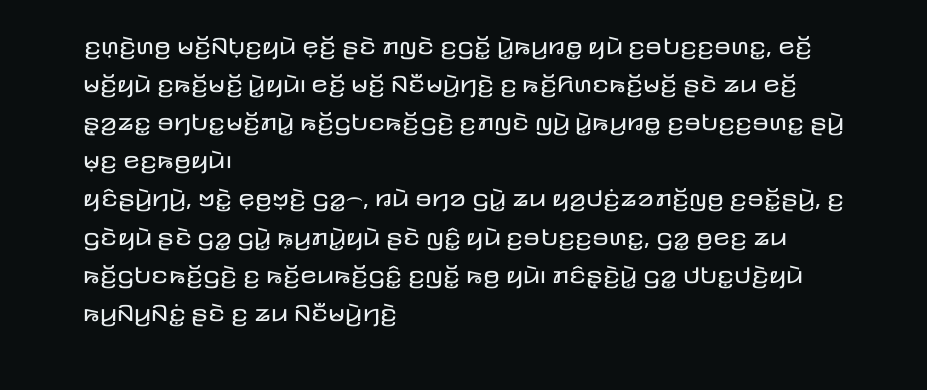ꤢ꤬ꤛ꤫ꤢꤧ꤬ꤛꤥ꤬ ꤗꤢꤩ꤬ꤡꤝ꤫ꤢ꤬ꤟꤣꤧ ꤕ꤫ꤢꤩ꤬ ꤔꤢꤧ ꤊꤜꤢꤧ ꤢ꤬ꤞꤢꤩ꤭ ꤣꤧ꤭ꤒꤣ꤬ꤙꤥ꤭ ꤟꤣꤧ ꤢ꤬ꤋꤝꤢ꤬ꤢ꤬ꤋꤛꤢ꤭, ꤕꤢꤩ꤬ ꤗꤢꤩ꤬ꤟꤣꤧ ꤢ꤬ꤒꤢꤩ꤬ꤗꤢꤩ꤬ ꤣꤧ꤭ꤟꤣꤧ꤯ ꤕꤢꤩ꤬ ꤗꤢꤩ꤬ ꤡꤢꤪꤗꤣꤧ꤬ꤚꤢꤧ꤬ ꤢ꤬ ꤒꤢꤩ꤬ꤖꤛꤢꤒꤢꤩ꤬ꤗꤢꤩ꤬ ꤔꤢꤧ ꤘꤣ ꤕꤢꤩ꤬ ꤔ꤫ꤤ꤬ꤘꤢ꤭ ꤋꤚꤝꤢ꤭ꤗꤢꤩ꤬ꤊꤣꤧ꤭ ꤒꤢꤩ꤬ꤞꤝꤢꤒꤢꤩ꤬ꤞꤢꤧ꤬ ꤢ꤬ꤊꤜꤢꤧ ꤜꤣꤧ꤬ ꤣꤧ꤭ꤒꤣ꤬ꤙꤥ꤭ ꤢ꤬ꤋꤝꤢ꤬ꤢ꤬ꤋꤛꤢ꤭ ꤔꤣꤧ꤬ ꤗ꤫ꤢ꤬ ꤕꤢ꤬ꤒꤥ꤬ꤟꤣꤧ꤯
ꤟꤢꤨꤔꤣꤧ꤬ꤚꤣꤧ꤬, ꤠꤢꤧ꤭ ꤕ꤫ꤥ꤬ꤠ꤫ꤢꤧ꤬ ꤞꤤ꤭꤮, ꤙꤣꤧ ꤋꤚꤤ ꤞꤣꤧ꤭ ꤘꤣ ꤟꤤ꤬ꤓꤢꤦ꤬ꤘꤤꤊꤢꤩ꤬ꤜꤥ꤬ ꤢ꤬ꤋꤢꤩ꤭ꤔꤣꤧ꤬, ꤢ꤬ ꤞꤢꤧꤟꤣꤧ ꤔꤢꤧ ꤞꤤ꤭ ꤞꤣꤧ꤭ ꤒ꤫ꤣ꤬ꤊꤣꤧ꤭ꤟꤣꤧ ꤔꤢꤧ ꤜꤢꤨ꤭ ꤟꤣꤧ ꤢ꤬ꤋꤝꤢ꤬ꤢ꤬ꤋꤛꤢ꤭, ꤞꤤ꤭ ꤥ꤬ꤕꤢ꤬ ꤘꤣ ꤒꤢꤩ꤬ꤞꤝꤢꤒꤢꤩ꤬ꤞꤢꤧ꤬ ꤢ꤬ ꤒꤢꤩ꤬ꤕꤣꤒꤢꤩ꤬ꤞꤢꤨ꤭ ꤢ꤬ꤜꤢꤩ꤭ ꤒꤥ꤬ ꤟꤣꤧ꤯ ꤊꤢꤨꤔ꤫ꤢꤧ꤬ꤣꤧ꤭ ꤞꤤ꤭ ꤓꤝꤢ꤭ꤓꤢꤧ꤬ꤟꤣꤧ ꤒꤣ꤬ꤡꤣ꤬ꤡꤢꤦ꤭ ꤔꤢꤧ ꤢ꤬ ꤘꤣ ꤡꤢꤪꤗꤣꤧ꤬ꤚꤢꤧ꤬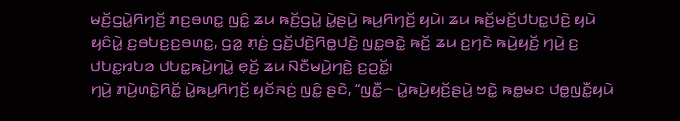ꤗꤢꤩ꤬ꤞꤣꤧ꤭ꤖꤚꤢꤩ꤬ ꤊꤢ꤬ꤋꤛꤢ꤭ ꤜꤢꤨ꤭ ꤘꤣ ꤒꤢꤩ꤬ꤞꤣꤧ꤭ ꤣꤧ꤭ꤔꤣꤧ꤬ ꤒꤣ꤬ꤖꤚꤢꤩ꤬ ꤟꤣꤧ꤯ ꤘꤣ ꤒꤢꤩ꤬ꤗꤢꤩ꤬ꤓꤝꤢ꤭ꤓꤢꤧ꤬ ꤟꤣꤧ ꤟꤢꤨꤣꤧ꤭ ꤢ꤬ꤋꤝꤢ꤬ꤢ꤬ꤋꤛꤢ꤭, ꤞꤤ꤭ ꤊ꤫ꤢꤦ꤬ ꤞꤢꤩ꤬ꤓꤢꤧ꤬ꤖꤥ꤭ꤓꤢꤧ꤬ ꤜꤢ꤭ꤋꤢꤧ꤭ ꤒꤢꤩ꤬ ꤘꤣ ꤢ꤬ꤚꤢꤧ ꤒꤣꤧ꤬ꤟꤢꤩ꤬ ꤚꤣꤧ꤬ ꤢ꤬ ꤓꤝꤢ꤭ꤙꤝꤤ ꤓꤝꤢ꤭ꤒꤣꤧ꤬ꤚꤣꤧ꤭ ꤕ꤫ꤢꤩ꤬ ꤘꤣ ꤡꤢꤪꤗꤣꤧ꤬ꤚꤢꤧ꤬ ꤢ꤬ꤑꤢꤩ꤭꤯
ꤚꤣꤧ꤬ ꤊꤣꤧ꤬ꤛꤢꤧ꤭ꤖꤢꤩ꤭ ꤣꤧ꤭ꤒꤣ꤬ꤖꤚꤢꤩ꤬ ꤟꤢꤩꤏꤢꤦ꤬ ꤜꤢꤨ꤭ ꤔꤢꤧ, “ꤜꤢꤪ꤭꤮ ꤣꤧ꤭ꤒꤣꤧ꤬ꤟꤢꤩ꤬ꤔꤣꤧ꤬ ꤠꤢꤧ꤭ ꤒꤥ꤭ꤗꤢ ꤓꤥ꤭ꤜꤢꤪ꤭ꤟꤣꤧ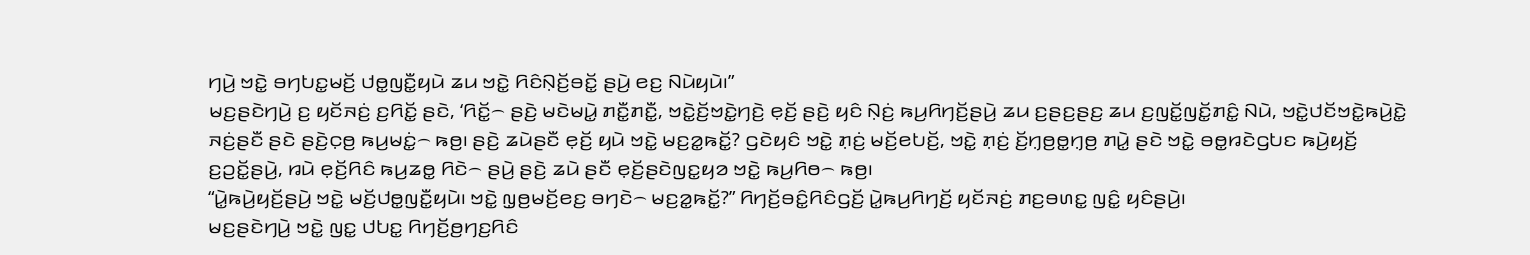ꤚꤣꤧ꤬ ꤠꤢꤧ꤭ ꤋꤚꤝꤢ꤭ꤗꤢꤩ꤬ ꤓꤥ꤭ꤜꤢꤪ꤭ꤟꤣꤧ ꤘꤣ ꤠꤢꤧ꤭ ꤖꤢꤨꤡ꤫ꤢꤩ꤬ꤋꤢꤩ꤭ ꤔꤣꤧ꤬ ꤕꤢ꤬ ꤡꤣꤧꤟꤣꤧ꤯”
ꤗꤢ꤬ꤔꤢꤧꤚꤣꤧ꤬ ꤢ꤬ ꤟꤢꤩꤏꤢꤦ꤬ ꤢ꤬ꤖꤢꤩ꤭ ꤔꤢꤧ, ‘ꤖꤢꤩ꤭꤮ ꤔꤢꤧ꤬ ꤗꤢꤧꤗꤣꤧ꤭ ꤊꤢꤪ꤭ꤊꤢꤪ꤭, ꤠꤢꤧ꤭ꤢꤩ꤬ꤠꤢꤧ꤭ꤚꤢꤧ꤬ ꤕ꤫ꤢꤩ꤬ ꤔꤢꤧ꤬ ꤟꤢꤨ ꤡ꤫ꤢꤦ꤬ ꤒꤣ꤬ꤖꤚꤢꤩ꤬ꤔꤣꤧ꤬ ꤘꤣ ꤢ꤬ꤔꤢ꤬ꤔꤢ꤬ ꤘꤣ ꤢ꤬ꤜꤢꤩ꤭ꤜꤢꤩ꤭ꤊꤢꤨ꤭ ꤡꤣꤧ, ꤠꤢꤧ꤭ꤓꤢꤩꤠꤢꤧ꤭ꤒꤣꤧ꤬ꤢꤧ꤭ ꤏꤢꤦ꤬ꤔꤢꤪ ꤔꤢꤧ ꤔꤢꤧ꤬ꤍ꤫ꤥ꤬ ꤒꤣ꤬ꤗꤢꤦ꤭꤮ ꤒꤥ꤬꤯ ꤔꤢꤧ꤬ ꤘꤣꤧꤔꤢꤪ ꤕ꤫ꤢꤩ꤬ ꤟꤣꤧ ꤠꤢꤧ꤭ ꤗꤢ꤬ꤤ꤭ꤒꤢꤩ꤭? ꤞꤢꤧꤟꤢꤨ ꤠꤢꤧ꤭ ꤊ꤫ꤢꤦ꤬ ꤗꤢꤩ꤬ꤕꤝꤢꤩ꤬, ꤠꤢꤧ꤭ ꤊ꤫ꤢꤦ꤬ ꤢꤩ꤬ꤚ꤫ꤥ꤬ꤥ꤭ꤚ꤫ꤥ꤬ ꤊꤣꤧ꤭ ꤔꤢꤧ ꤠꤢꤧ꤭ ꤋꤥ꤭ꤙꤢꤧꤞꤝꤢ ꤒꤣꤧ꤬ꤟꤢꤩ꤬ ꤢ꤬ꤑꤢꤩ꤭ꤔꤣꤧ꤬, ꤙꤣꤧ ꤕ꤫ꤢꤩ꤬ꤖꤢꤨ ꤒꤣ꤬ꤘꤥ꤭ ꤖꤢꤧ꤮ ꤔꤣꤧ꤬ ꤔꤢꤧ꤬ ꤘꤣꤧ ꤔꤢꤪ ꤕ꤫ꤢꤩ꤬ꤔꤢꤧꤜꤢ꤭ꤟꤤ ꤠꤢꤧ꤭ ꤒꤣ꤬ꤖꤥ꤮ ꤒꤥ꤬꤯
“ꤣꤧ꤭ꤒꤣꤧ꤬ꤟꤢꤩ꤬ꤔꤣꤧ꤬ ꤠꤢꤧ꤭ ꤗꤢꤩ꤬ꤓꤥ꤭ꤜꤢꤪ꤭ꤟꤣꤧ꤯ ꤠꤢꤧ꤭ ꤜ꤫ꤥ꤬ꤗꤢꤩ꤬ꤕꤢ꤬ ꤋꤚꤢꤧ꤮ ꤗꤢ꤬ꤤ꤭ꤒꤢꤩ꤭?” ꤖꤚꤢꤩ꤬ꤋꤢꤨ꤭ꤖꤢꤨꤞꤢꤩ꤬ ꤣꤧ꤭ꤒꤣ꤬ꤖꤚꤢꤩ꤬ ꤟꤢꤩꤏꤢꤦ꤬ ꤊꤢ꤬ꤋꤛꤢ꤭ ꤜꤢꤨ꤭ ꤟꤢꤨꤔꤣꤧ꤬꤯
ꤗꤢ꤬ꤔꤢꤧꤚꤣꤧ꤬ ꤠꤢꤧ꤭ ꤜꤢ꤭ ꤓꤝꤢ꤭ ꤖꤚꤢꤩ꤬ꤥ꤬ꤚꤢ꤬ꤖꤢꤨ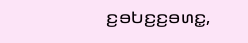ꤢ꤬ꤋꤝꤢ꤬ꤢ꤬ꤋꤛꤢ꤭,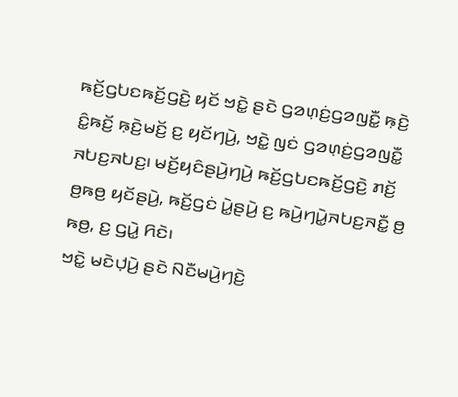ꤒꤢꤩ꤬ꤞꤝꤢꤒꤢꤩ꤬ꤞꤢꤧ꤬ ꤟꤢꤩ ꤠꤢꤧ꤭ ꤔꤢꤧ ꤞꤤꤛ꤫ꤢꤦ꤬ꤞꤤꤜꤢꤪ꤭ ꤒ꤫ꤢꤧ꤬ ꤢꤨ꤭ꤒꤢꤩ꤬ ꤒ꤫ꤢꤧ꤬ꤗꤢꤩ꤬ ꤢ꤬ ꤟꤢꤩꤚꤣꤧ꤬, ꤠꤢꤧ꤭ ꤜꤢꤦ ꤞꤤꤛ꤫ꤢꤦ꤬ꤞꤤꤜꤢꤪ꤭ ꤏꤝꤢ꤬ꤏꤝꤢ꤬꤯ ꤗꤢꤩ꤬ꤟꤢꤨꤔꤣꤧ꤬ꤚꤣꤧ꤬ ꤒꤢꤩ꤬ꤞꤝꤢꤒꤢꤩ꤬ꤞꤢꤧ꤬ ꤊꤢꤩ꤬ ꤥ꤬ꤒꤥ꤬ ꤟꤢꤩꤔꤣꤧ꤬, ꤒꤢꤩ꤬ꤞꤢꤦ ꤣꤧ꤭ꤔꤣꤧ꤬ ꤢ꤬ ꤒꤣꤧ꤬ꤚꤣꤧ꤭ꤏꤝꤢ꤬ꤏꤢꤪ꤭ ꤥ꤬ ꤒꤥ꤬, ꤢ꤬ ꤞꤣꤧ꤭ ꤖꤢꤧ꤯
ꤠꤢꤧ꤭ ꤗꤢꤧꤓ꤫ꤣꤧ꤬ ꤔꤢꤧ ꤡꤢꤪꤗꤣꤧ꤬ꤚꤢꤧ꤬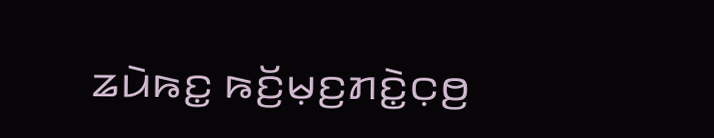ꤘꤣꤧꤒꤢ꤭ ꤒꤢꤩ꤬ꤗ꤫ꤢ꤬ꤊꤢꤧ꤭ꤍ꤫ꤥ꤬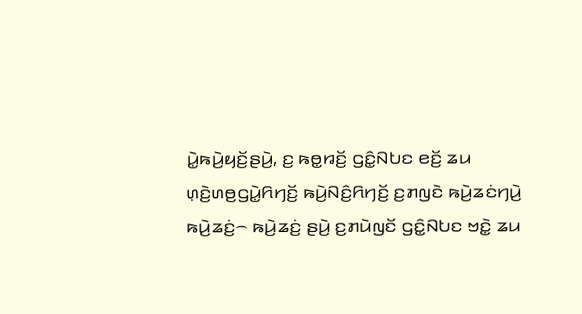ꤣꤧ꤭ꤒꤣꤧ꤬ꤟꤢꤩ꤬ꤔꤣꤧ꤬, ꤢ꤬ ꤒꤥ꤭ꤙꤢꤩ꤬ ꤞꤢꤨ꤭ꤡꤝꤢ ꤕꤢꤩ꤬ ꤘꤣ ꤛ꤫ꤢꤧ꤬ꤛꤥ꤬ꤞꤣꤧ꤭ꤖꤚꤢꤩ꤬ ꤒꤣꤧ꤬ꤡꤢꤨ꤬ꤖꤚꤢꤩ꤬ ꤢ꤬ꤊꤜꤢꤧ ꤒꤣꤧ꤬ꤘꤢꤦꤚꤣꤧ꤬ ꤒꤣꤧ꤬ꤘꤢꤦ꤬꤮ ꤒꤣꤧ꤬ꤘꤢꤦ꤬ ꤔꤣꤧ꤬ ꤢ꤬ꤊꤣꤧꤜꤢꤩ ꤞꤢꤨ꤭ꤡꤝꤢ ꤠꤢꤧ꤭ ꤘꤣ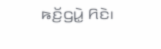ꤒꤢꤩ꤬ꤞꤣꤧ꤭ ꤖꤢꤧ꤯